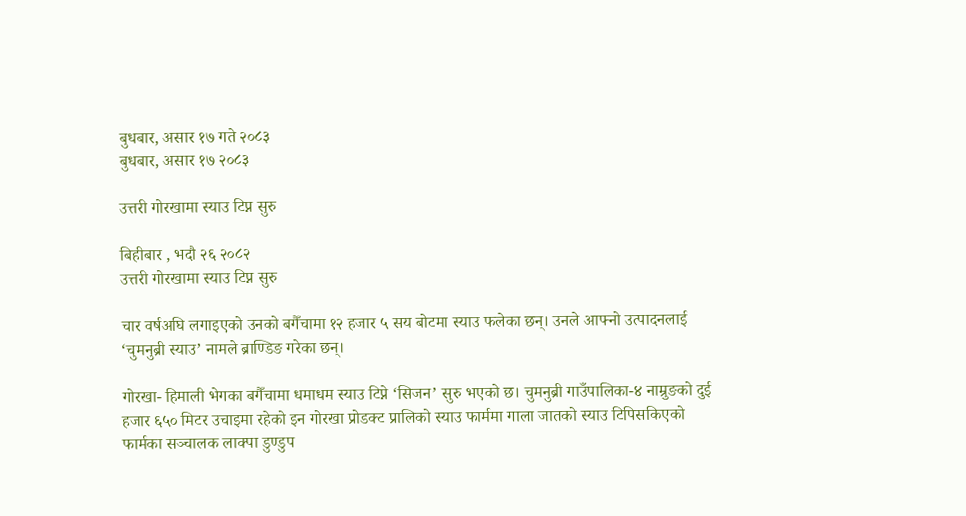बुधबार, असार १७ गते २०८३
बुधबार, असार १७ २०८३

उत्तरी गोरखामा स्याउ टिप्न सुरु

बिहीबार , भदौ २६ २०८२
उत्तरी गोरखामा स्याउ टिप्न सुरु

चार वर्षअघि लगाइएको उनको बगैँचामा १२ हजार ५ सय बोटमा स्याउ फलेका छन्। उनले आफ्नो उत्पादनलाई ‘चुमनुब्री स्याउ’ नामले ब्राण्डिङ गरेका छन्।

गोरखा- हिमाली भेगका बगैँचामा धमाधम स्याउ टिप्ने ‘सिजन’ सुरु भएको छ। चुमनुब्री गाउँपालिका-४ नाम्रुङको दुई हजार ६५० मिटर उचाइमा रहेको इन गोरखा प्रोडक्ट प्रालिको स्याउ फार्ममा गाला जातको स्याउ टिपिसकिएको फार्मका सञ्चालक लाक्पा डुण्डुप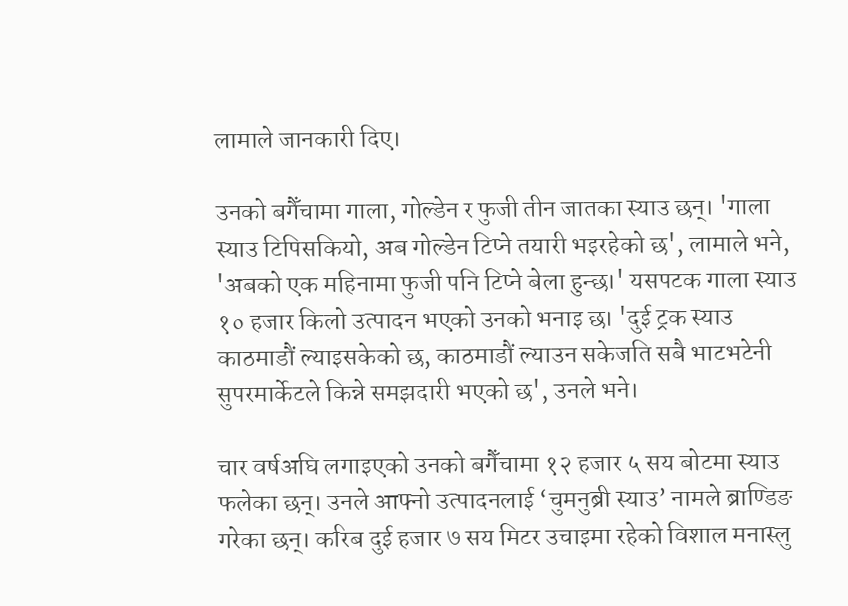लामाले जानकारी दिए।

उनको बगैँचामा गाला, गोल्डेन र फुजी तीन जातका स्याउ छन्। 'गाला स्याउ टिपिसकियो, अब गोल्डेन टिप्ने तयारी भइरहेको छ', लामाले भने, 'अबको एक महिनामा फुजी पनि टिप्ने बेला हुन्छ।' यसपटक गाला स्याउ १० हजार किलो उत्पादन भएको उनको भनाइ छ। 'दुई ट्रक स्याउ काठमाडौं ल्याइसकेको छ, काठमाडौं ल्याउन सकेजति सबै भाटभटेनी सुपरमार्केटले किन्ने समझदारी भएको छ', उनले भने।

चार वर्षअघि लगाइएको उनको बगैँचामा १२ हजार ५ सय बोटमा स्याउ फलेका छन्। उनले आफ्नो उत्पादनलाई ‘चुमनुब्री स्याउ’ नामले ब्राण्डिङ गरेका छन्। करिब दुई हजार ७ सय मिटर उचाइमा रहेको विशाल मनास्लु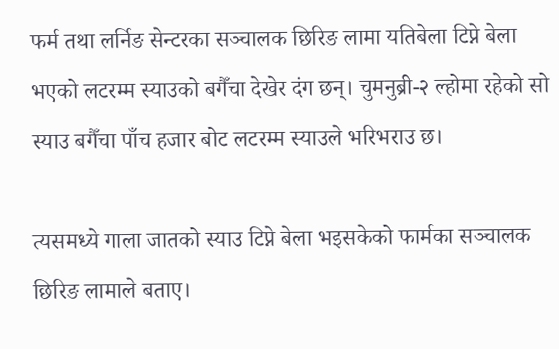फर्म तथा लर्निङ सेन्टरका सञ्चालक छिरिङ लामा यतिबेला टिप्ने बेला भएको लटरम्म स्याउको बगैँचा देखेर दंग छन्। चुमनुब्री-२ ल्होमा रहेको सो स्याउ बगैँचा पाँच हजार बोट लटरम्म स्याउले भरिभराउ छ।

त्यसमध्ये गाला जातको स्याउ टिप्ने बेला भइसकेको फार्मका सञ्चालक छिरिङ लामाले बताए।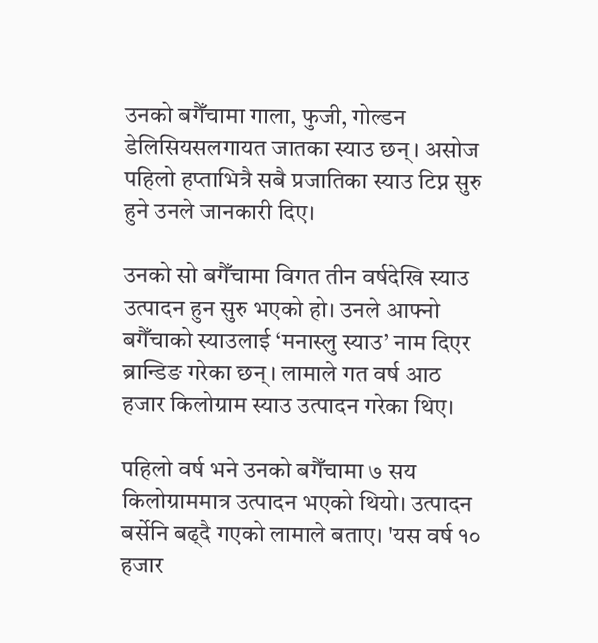उनको बगैँचामा गाला, फुजी, गोल्डन डेलिसियसलगायत जातका स्याउ छन्। असोज पहिलो हप्ताभित्रै सबै प्रजातिका स्याउ टिप्न सुरु हुने उनले जानकारी दिए।

उनको सो बगैँचामा विगत तीन वर्षदेखि स्याउ उत्पादन हुन सुरु भएको हो। उनले आफ्नो बगैँचाको स्याउलाई ‘मनास्लु स्याउ’ नाम दिएर ब्रान्डिङ गरेका छन्। लामाले गत वर्ष आठ हजार किलोग्राम स्याउ उत्पादन गरेका थिए।

पहिलो वर्ष भने उनको बगैँचामा ७ सय किलोग्राममात्र उत्पादन भएको थियो। उत्पादन बर्सेनि बढ्दै गएको लामाले बताए। 'यस वर्ष १० हजार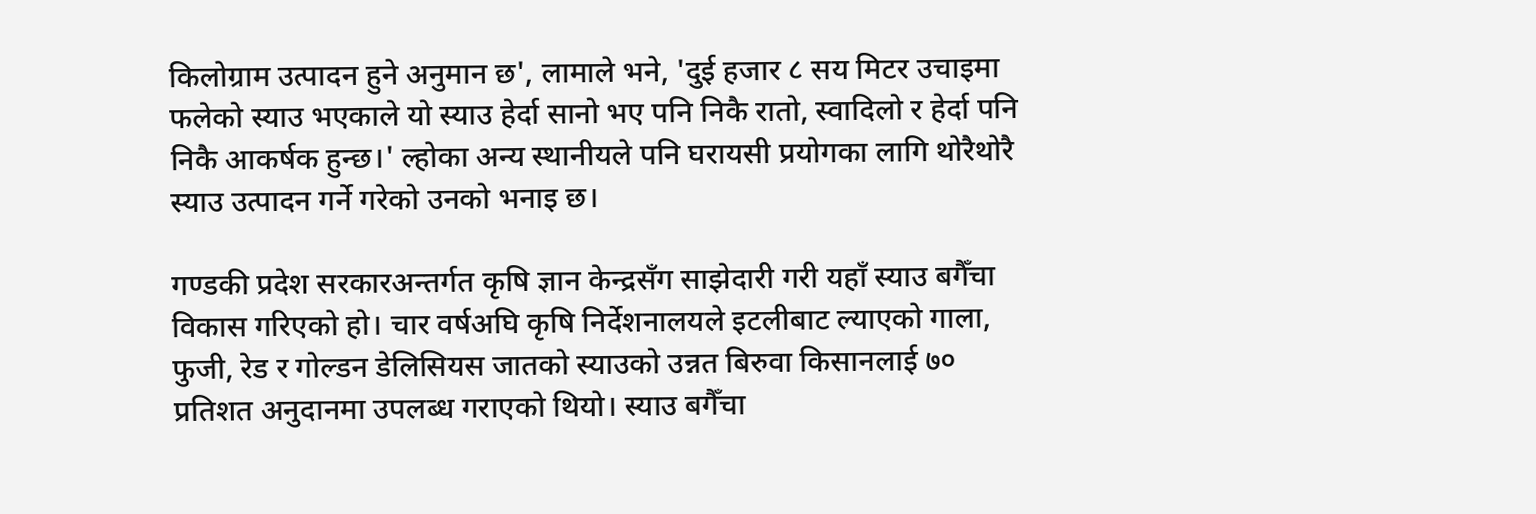किलोग्राम उत्पादन हुने अनुमान छ', लामाले भने, 'दुई हजार ८ सय मिटर उचाइमा फलेको स्याउ भएकाले यो स्याउ हेर्दा सानो भए पनि निकै रातो, स्वादिलो र हेर्दा पनि निकै आकर्षक हुन्छ।' ल्होका अन्य स्थानीयले पनि घरायसी प्रयोगका लागि थोरैथोरै स्याउ उत्पादन गर्ने गरेको उनको भनाइ छ।

गण्डकी प्रदेश सरकारअन्तर्गत कृषि ज्ञान केन्द्रसँग साझेदारी गरी यहाँ स्याउ बगैँचा विकास गरिएको हो। चार वर्षअघि कृषि निर्देशनालयले इटलीबाट ल्याएको गाला, फुजी, रेड र गोल्डन डेलिसियस जातको स्याउको उन्नत बिरुवा किसानलाई ७० प्रतिशत अनुदानमा उपलब्ध गराएको थियो। स्याउ बगैँचा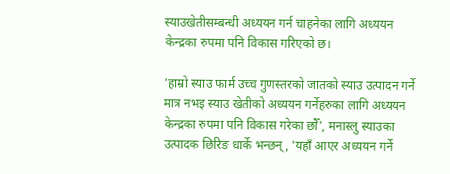स्याउखेतीसम्बन्धी अध्ययन गर्न चाहनेका लागि अध्ययन केन्द्रका रुपमा पनि विकास गरिएको छ।

'हाम्रो स्याउ फार्म उच्च गुणस्तरको जातको स्याउ उत्पादन गर्ने मात्र नभइ स्याउ खेतीको अध्ययन गर्नेहरुका लागि अध्ययन केन्द्रका रुपमा पनि विकास गरेका छौँ', मनास्लु स्याउका उत्पादक छिरिङ धार्के भन्छन्, 'यहाँ आएर अध्ययन गर्ने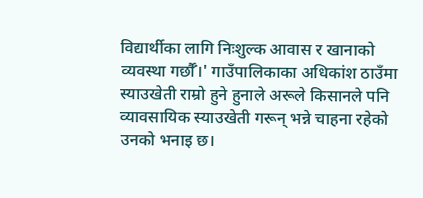विद्यार्थीका लागि निःशुल्क आवास र खानाको व्यवस्था गर्छौँ।' गाउँपालिकाका अधिकांश ठाउँमा स्याउखेती राम्रो हुने हुनाले अरूले किसानले पनि व्यावसायिक स्याउखेती गरून् भन्ने चाहना रहेको उनको भनाइ छ।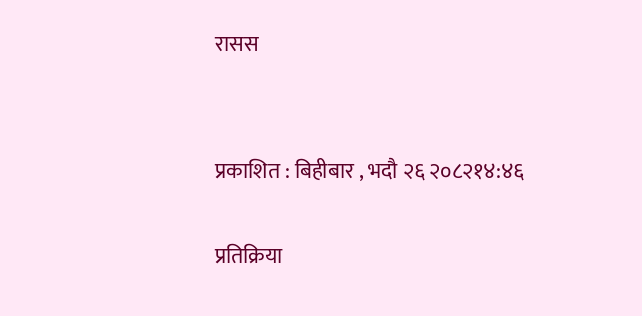रासस


प्रकाशित : बिहीबार , भदौ २६ २०८२१४:४६

प्रतिक्रिया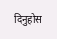दिनुहोस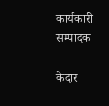कार्यकारी सम्पादक

केदार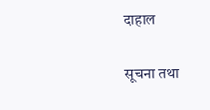दाहाल

सूचना तथा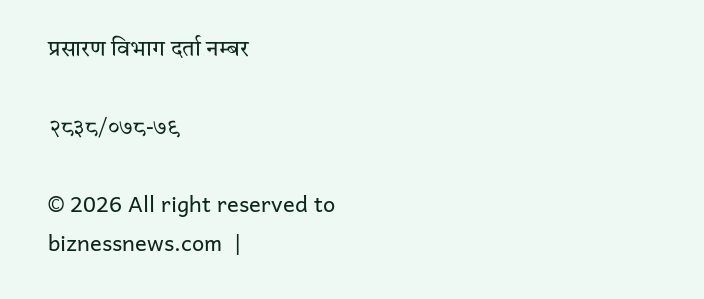प्रसारण विभाग दर्ता नम्बर

२८३८/०७८-७९

© 2026 All right reserved to biznessnews.com  |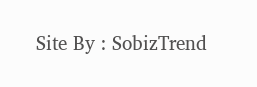Site By : SobizTrend